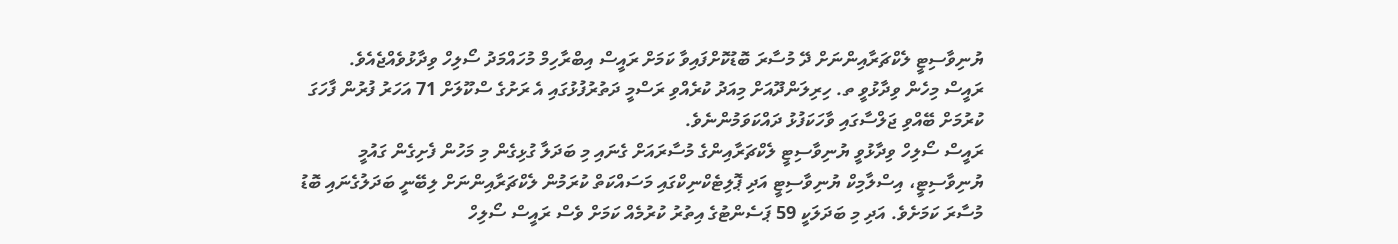ޔުނިވާސިޓީ ލެކްޗަރާއިންނަށް ދޭ މުސާރަ ބޮޑުކޮށްފައިވާ ކަމަށް ރައީސް އިބްރާހިމް މުހައްމަދު ސޯލިހް ވިދާޅުވެއްޖެއެވެ.
ރައީސް މިހެން ވިދާޅުވީ ތ. ހިރިލަންދޫއަށް މިއަދު ކުރެއްވި ރަސްމީ ދަތުރުފުޅުގައި އެ ރަށުގެ ސްކޫލަށް 71 އަހަރު ފުރުން ފާހަގަ ކުރުމަށް ބޭއްވި ޖަލްސާގައި ވާހަކަފުޅު ދައްކަވަމުންނެވެ.
ރައީސް ސޯލިހް ވިދާޅުވީ ޔުނިވާސިޓީ ލެކްޗަރާއިންގެ މުސާރައަށް ގެނައި މި ބަދަލާ ގުޅިގެން މި މަހުން ފެށިގެން ގައުމީ ޔުނިވާސިޓީ، އިސްލާމިކް ޔުނިވާސިޓީ އަދި ޕޮލިޓެކްނިކްގައި މަސައްކަތް ކުރަމުން ލެކްޗަރާއިންނަށް ލިބޭނީ ބަދަލުގެނައި ބޮޑު މުސާރަ ކަމަށެވެ. އަދި މި ބަދަލަކީ 59 ޕަސެންޓުގެ އިތުރު ކުރުމެއް ކަމަށް ވެސް ރައީސް ސޯލިހް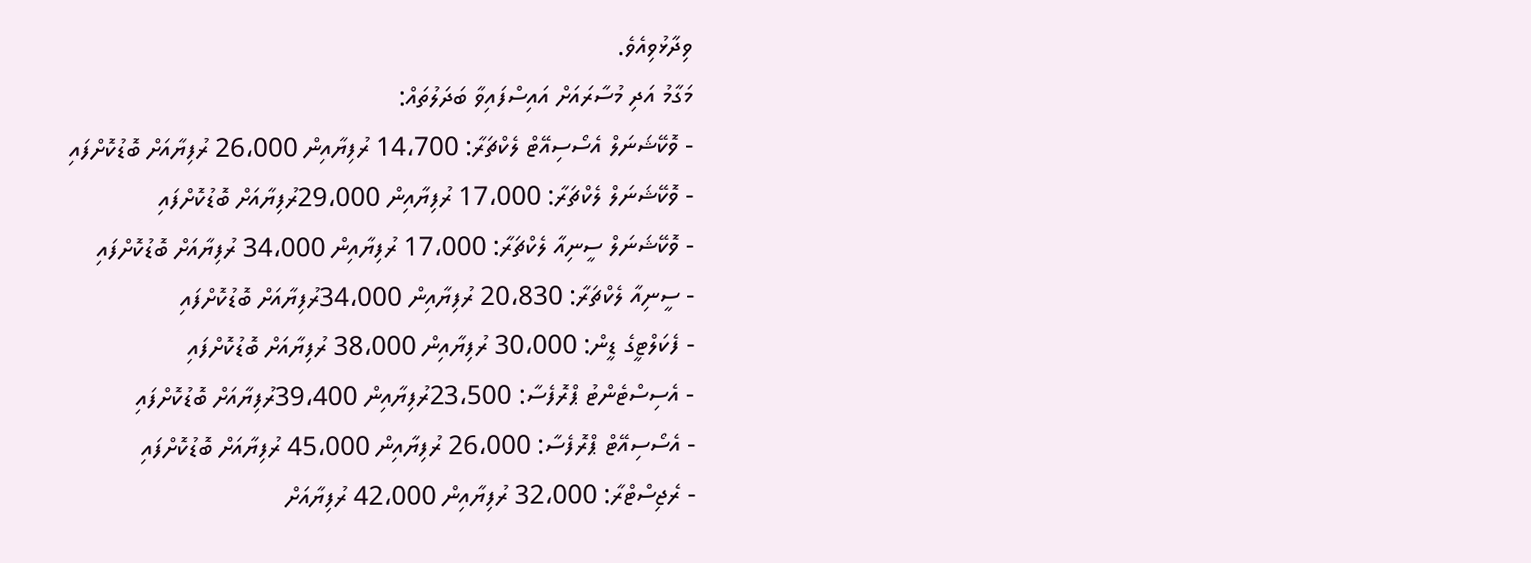ވިދާޅުވިއެވެ.
މަގާމު އަދި މުސާރައަށް އައިސްފައިވާ ބަދަލުތައް:
- ވޮކޭޝަނަލް އެސޯސިއޭޓް ލެކްޗަރާ: 14،700 ރުފިޔާއިން 26،000 ރުފިޔާއަށް ބޮޑުކޮށްފައި
- ވޮކޭޝަނަލް ލެކްޗަރާ: 17،000 ރުފިޔާއިން 29،000ރުފިޔާއަށް ބޮޑުކޮށްފައި
- ވޮކޭޝަނަލް ސީނިއާ ލެކްޗަރާ: 17،000 ރުފިޔާއިން 34،000 ރުފިޔާއަށް ބޮޑުކޮށްފައި
- ސީނިއާ ލެކްޗަރާ: 20،830 ރުފިޔާއިން 34،000ރުފިޔާއަށް ބޮޑުކޮށްފައި
- ފެކަލްޓީގެ ޑީން: 30،000 ރުފިޔާއިން 38،000 ރުފިޔާއަށް ބޮޑުކޮށްފައި
- އެސިސްޓެންޓު ޕްރޮފެސާ: 23،500ރުފިޔާއިން 39،400ރުފިޔާއަށް ބޮޑުކޮށްފައި
- އެސޯސިއޭޓް ޕްރޮފެސާ: 26،000 ރުފިޔާއިން 45،000 ރުފިޔާއަށް ބޮޑުކޮށްފައި
- ރެޖިސްޓްރާ: 32،000 ރުފިޔާއިން 42،000 ރުފިޔާއަށް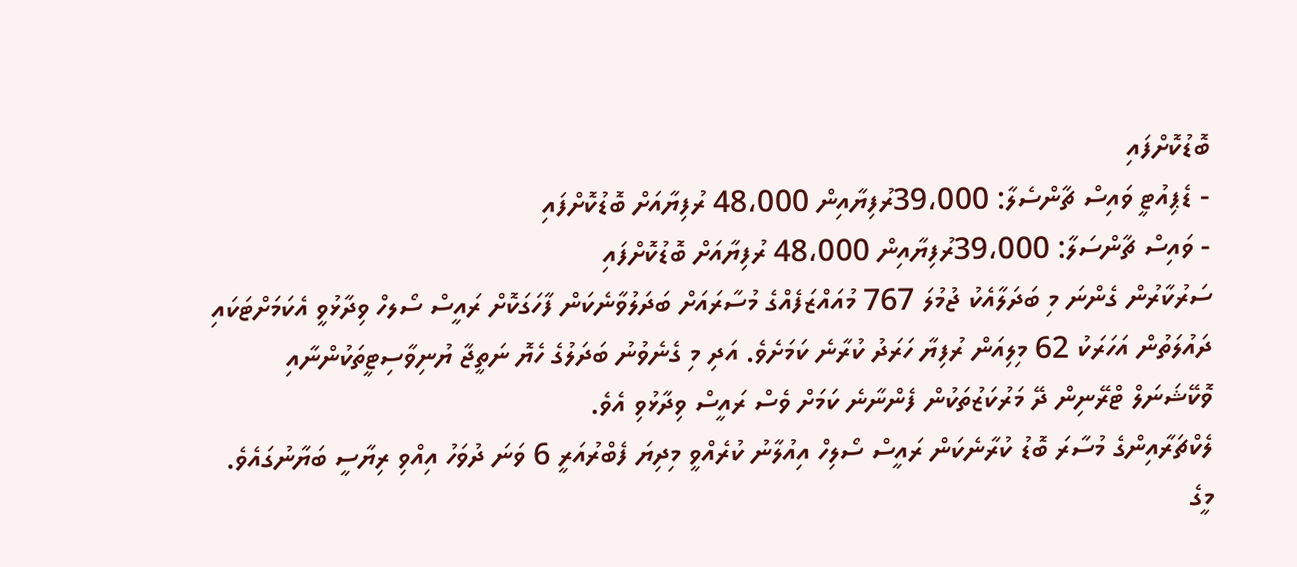ބޮޑުކޮށްފައި
- ޑެޕިއުޓީ ވައިސް ޗާންސެލާ: 39،000ރުފިޔާއިން 48،000 ރުފިޔާއަށް ބޮޑުކޮށްފައި
- ވައިސް ޗާންސަލާ: 39،000ރުފިޔާއިން 48،000 ރުފިޔާއަށް ބޮޑުކޮށްފައި
ސަރުކާރުން ގެންނަ މި ބަދަލާއެކު ޖުމުލަ 767 މުއައްޒަފެއްގެ މުސާރައަށް ބަދަލުވާނެކަން ފާހަގަކޮށް ރައީސް ސޯލހް ވިދާޅުވީ އެކަމަށްޓަކައި ދައުލަތުން އަހަރަކު 62 މިލިއަން ރުފިޔާ ހަރަދު ކުރާނެ ކަމަށެވެ. އަދި މި ގެނެވުނު ބަދަލުގެ ހެޔޮ ނަތީޖާ ޔުނިވާސިޓީތަކުންނާއި ވޮކޭޝަނަލް ޓްރޭނިން ދޭ މަރުކަޒުތަކުން ފެންނާނެ ކަމަށް ވެސް ރައީސް ވިދާޅުވި އެވެ.
ލެކްޗަރާއިންގެ މުސާރަ ބޮޑު ކުރާނެކަން ރައީސް ސޯލިހް އިއުލާނު ކުރެއްވީ މިދިޔަ ފެބްރުއަރީ 6 ވަނަ ދުވަހު އިއްވި ރިޔާސީ ބަޔާނުގައެވެ. މީގެ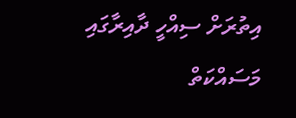އިތުރަށް ސިއްހީ ދާއިރާގައި މަސައްކަތް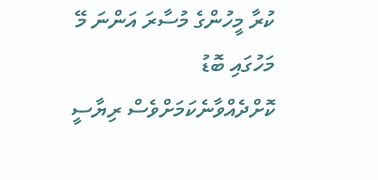ކުރާ މީހުންގެ މުސާރަ އަންނަ މޭ މަހުގައި ބޮޑު ކޮށްދެއްވާނެކަމަށްވެސް ރިޔާސީ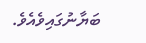ބަޔާނުގައިވެއެވެ.